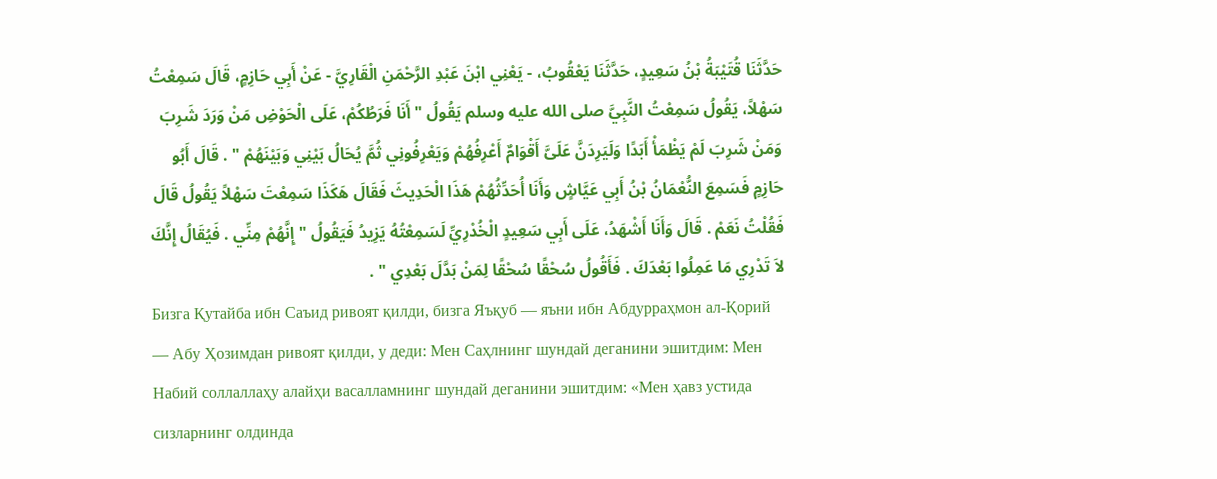حَدَّثَنَا قُتَيْبَةُ بْنُ سَعِيدٍ، حَدَّثَنَا يَعْقُوبُ، - يَعْنِي ابْنَ عَبْدِ الرَّحْمَنِ الْقَارِيَّ - عَنْ أَبِي حَازِمٍ، قَالَ سَمِعْتُ سَهْلاً، يَقُولُ سَمِعْتُ النَّبِيَّ صلى الله عليه وسلم يَقُولُ " أَنَا فَرَطُكُمْ، عَلَى الْحَوْضِ مَنْ وَرَدَ شَرِبَ وَمَنْ شَرِبَ لَمْ يَظْمَأْ أَبَدًا وَلَيَرِدَنَّ عَلَىَّ أَقْوَامٌ أَعْرِفُهُمْ وَيَعْرِفُونِي ثُمَّ يُحَالُ بَيْنِي وَبَيْنَهُمْ " . قَالَ أَبُو حَازِمٍ فَسَمِعَ النُّعْمَانُ بْنُ أَبِي عَيَّاشٍ وَأَنَا أُحَدِّثُهُمْ هَذَا الْحَدِيثَ فَقَالَ هَكَذَا سَمِعْتَ سَهْلاً يَقُولُ قَالَ فَقُلْتُ نَعَمْ . قَالَ وَأَنَا أَشْهَدُ، عَلَى أَبِي سَعِيدٍ الْخُدْرِيِّ لَسَمِعْتُهُ يَزِيدُ فَيَقُولُ " إِنَّهُمْ مِنِّي . فَيُقَالُ إِنَّكَ لاَ تَدْرِي مَا عَمِلُوا بَعْدَكَ . فَأَقُولُ سُحْقًا سُحْقًا لِمَنْ بَدَّلَ بَعْدِي " .
Бизга Қутайба ибн Саъид ривоят қилди, бизга Яъқуб — яъни ибн Абдурраҳмон ал-Қорий — Абу Ҳозимдан ривоят қилди, у деди: Мен Саҳлнинг шундай деганини эшитдим: Мен Набий соллаллаҳу алайҳи васалламнинг шундай деганини эшитдим: «Мен ҳавз устида сизларнинг олдинда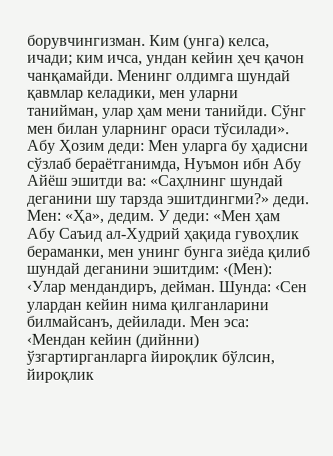борувчингизман. Ким (унга) келса, ичади; ким ичса, ундан кейин ҳеч қачон чанқамайди. Менинг олдимга шундай қавмлар келадики, мен уларни танийман, улар ҳам мени танийди. Сўнг мен билан уларнинг ораси тўсилади». Абу Ҳозим деди: Мен уларга бу ҳадисни сўзлаб бераётганимда, Нуъмон ибн Абу Айёш эшитди ва: «Саҳлнинг шундай деганини шу тарзда эшитдингми?» деди. Мен: «Ҳа», дедим. У деди: «Мен ҳам Абу Саъид ал-Худрий ҳақида гувоҳлик бераманки, мен унинг бунга зиёда қилиб шундай деганини эшитдим: ‹(Мен): ‹Улар мендандиръ, дейман. Шунда: ‹Сен улардан кейин нима қилганларини билмайсанъ, дейилади. Мен эса: ‹Мендан кейин (дийнни) ўзгартирганларга йироқлик бўлсин, йироқлик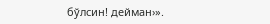бўлсин! дейман›».